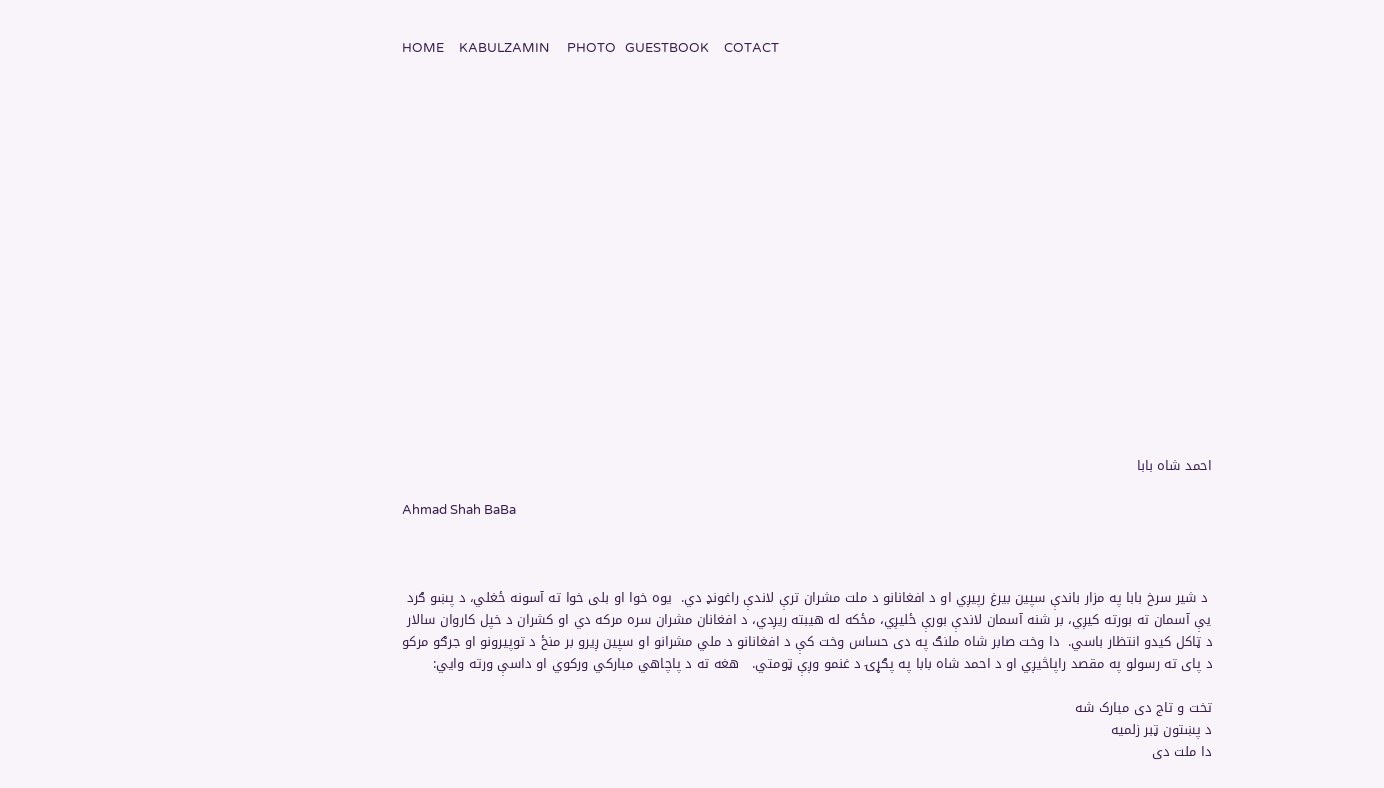HOME     KABULZAMIN      PHOTO   GUESTBOOK     COTACT


















احمد شاه بابا

Ahmad Shah BaBa



 د شیر سرخ بابا په مزار باندې سپین بیرغ رپیږي او د افغانانو د ملت مشران ترې لاندې راغونډ دي.  یوه خوا او بلی خوا ته آسونه ځغلي، د پښو ګرد یې آسمان ته بورته کیږي، بر شنه آسمان لاندې بورې ځلیږي، مځکه له هیبته ریږدي، د افغانان مشران سره مرکه دي او کشران د خپل کاروان سالار د ټاکل کیدو انتظار باسي.  دا وخت صابر شاه ملنګ په دی حساس وخت کې د افغانانو د ملي مشرانو او سپین ږیرو بر منځ د توپیرونو او جرګو مرکو د پای ته رسولو په مقصد راپاڅیږي او د احمد شاه بابا په پګړۍ د غنمو وږې ټومتي.   هغه ته د پاچاهي مبارکي ورکوي او داسې ورته وایي:

تخت و تاج دی مبارک شه
د پښتون ټبر زلمیه
دا ملت دی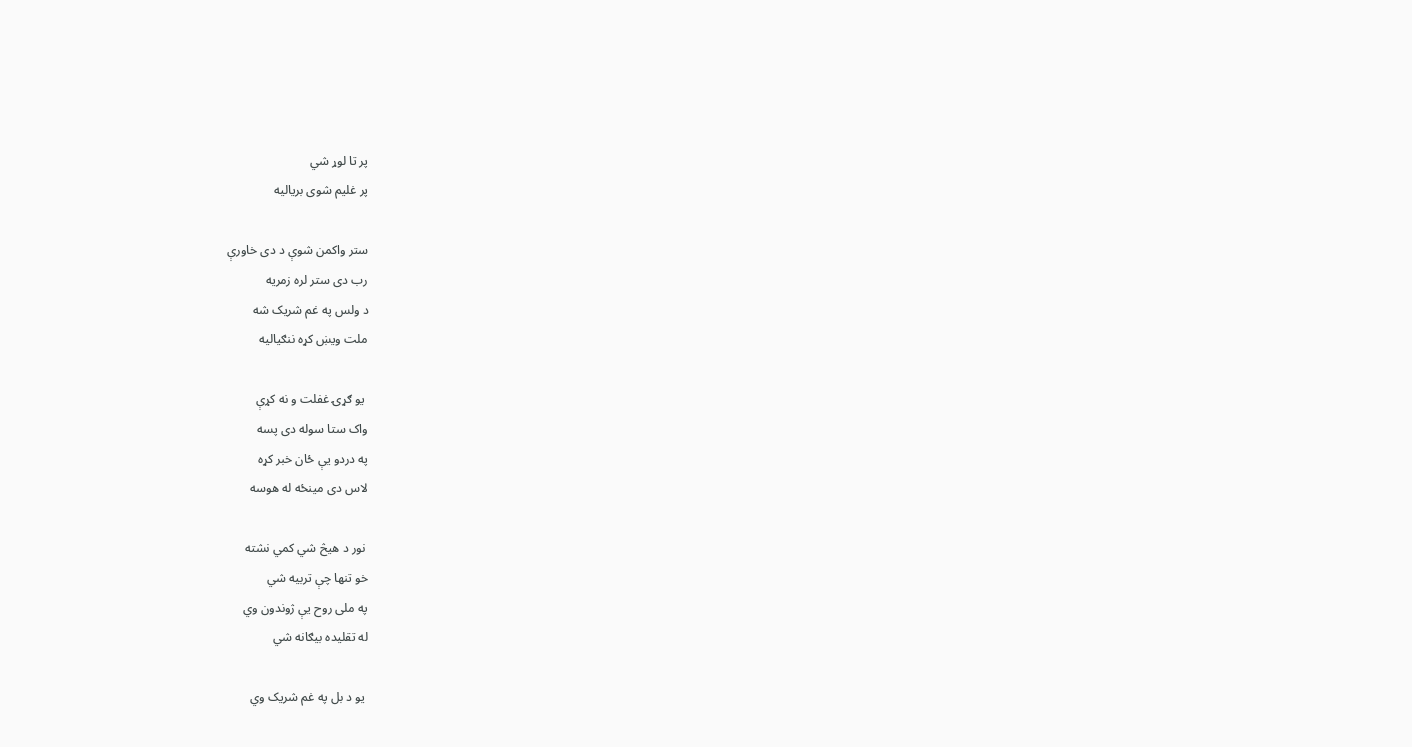پر تا لوړ شي
پر غلیم شوی بریالیه

ستر واکمن شوې د دی خاورې
رب دی ستر لره زمریه
د ولس په غم شریک شه
ملت ویښ کړه ننګیالیه

 یو ګړۍ غفلت و نه کړې
واک ستا سوله دی پسه
په دردو یې ځان خبر کړه
لاس دی مینځه له هوسه

 نور د هیڅ شي کمي نشته
خو تنها چې تربیه شي
په ملی روح یې ژوندون وي
له تقلیده بیګانه شي

 یو د بل په غم شریک وي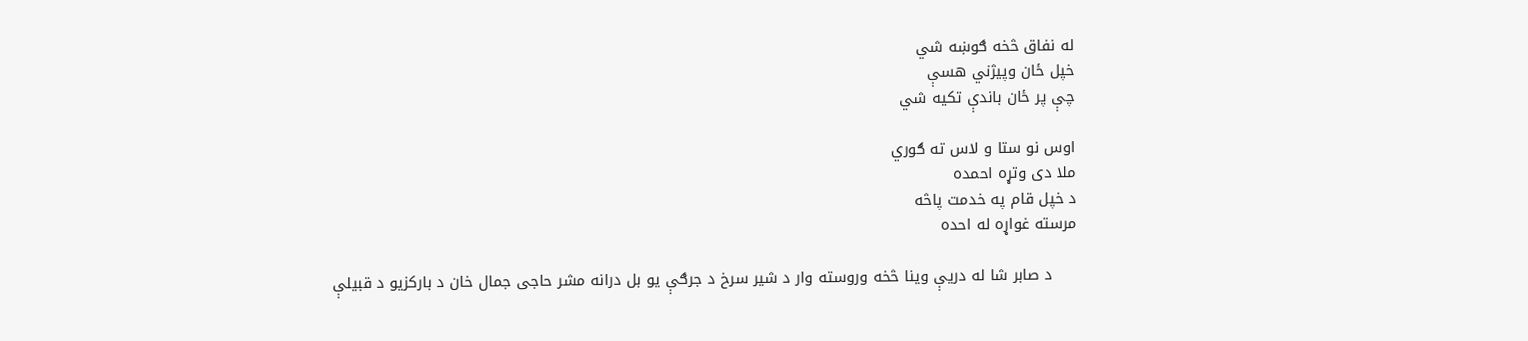له نفاق څخه ګوښه شي
خپل ځان وپیژني هسې
چې پر ځان باندې تکیه شي

اوس نو ستا و لاس ته ګوري
ملا دی وتړه احمده
د خپل قام په خدمت پاڅه
مرسته غواړه له احده

     د صابر شا له دریې وینا څخه وروسته وار د شیر سرخ د جرګې یو بل درانه مشر حاجی جمال خان د بارکزیو د قبیلې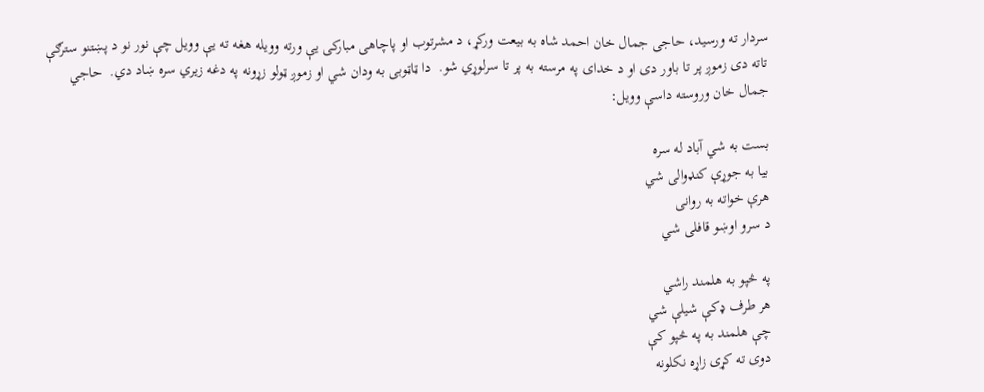سردار ته ورسید، حاجی جمال خان احمد شاه به بیعت ورکړ، د مشرتوب او پاچاهی مبارکی یې ورته وویله هغه ته یې وویل چې نور نو د پښتنو سترګې تاته دی زموږ پر تا باور دی او د خدای په مرسته به پر تا سرلوړي شو.  دا ټاټوبی به ودان شي او زموږ ټولو زړونه په دغه زیري سره ښاد دي.  حاجي جمال خان وروسته داسې وویل:

بست به شي آباد له سره
بیا به جوړې کنډوالی شي
هرې خواته به روانی
د سرو اوښو قافلی شي

په څپو به هلمند راشي
هر طرف ډکې شیلې شي
چې هلمند به په څپو کې
دوی ته کړی زاړه نکلونه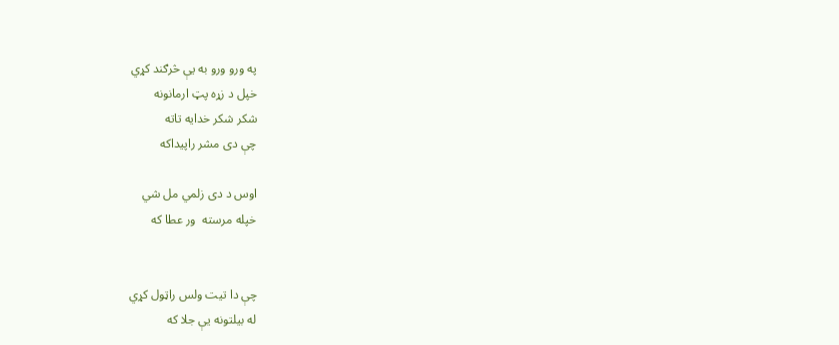په ورو ورو به یې څرګند کړي
خپل د زړه پټ ارمانونه
شکر شکر خدایه تاته
چې دی مشر راپیداکه

اوس د دی زلمي مل شي
خپله مرسته  ور عطا که


چې دا تیت ولس راټول کړي
له بیلتونه یې جلا که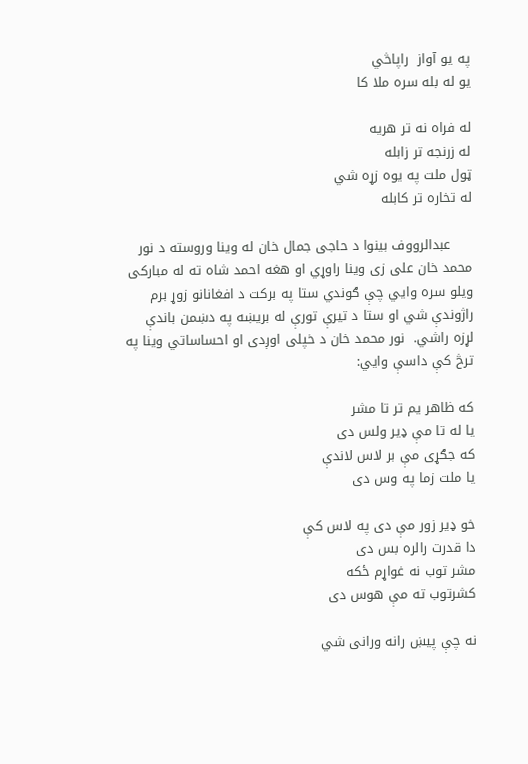په یو آواز  راپاڅي
یو له بله سره ملا کا

له فراه نه تر هریه
له زرنجه تر زابله
ټول ملت په یوه زړه شي
له تخاره تر کابله

     عبدالرووف بینوا د حاجی جمال خان له وینا وروسته د نور محمد خان علی زی وینا راوړي او هغه احمد شاه ته له مبارکی ویلو سره وایي چې ګوندي ستا په برکت د افغانانو زوړ برم راژوندې شي او ستا د تیرې تورې له بریښه په دښمن باندې لړزه راشي.  نور محمد خان د خپلی اوږدی او احساساتي وینا په ترڅ کې داسې وایي:

که ظاهر یم تر تا مشر
یا له تا مې ډیر ولس دی
که جګړی مې بر لاس لاندې
یا ملت زما په وس دی

خو ډیر زور مې دی په لاس کې
دا قدرت رالره بس دی
مشر توب نه غواړم ځکه
کشرتوب ته مې هوس دی

نه چې پیښ رانه ورانی شي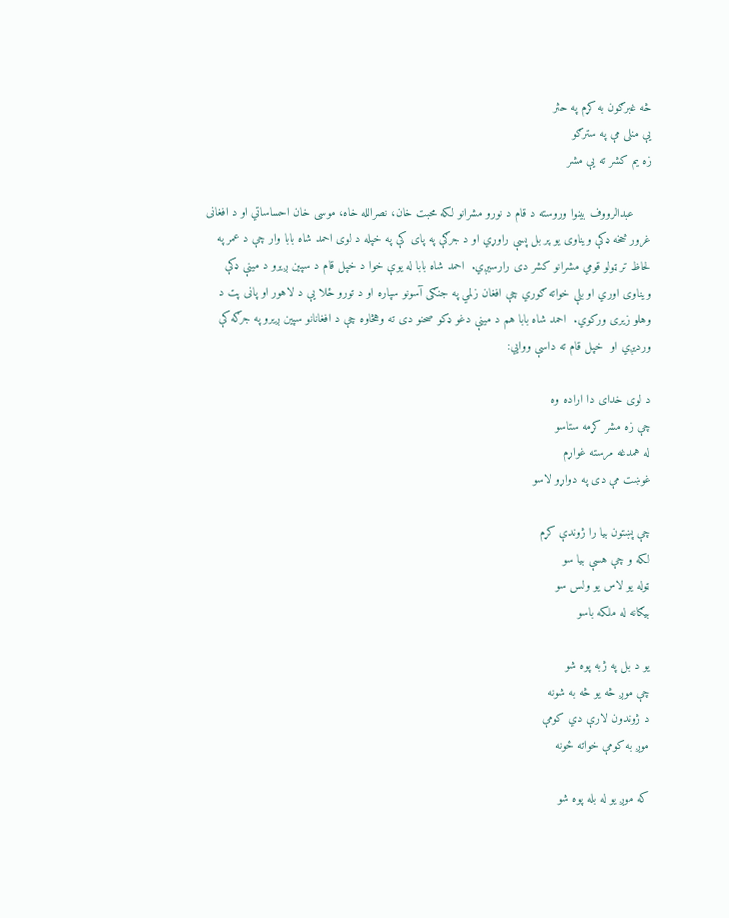څه غبرګون به کړم په حثر
یې منلی مې په سترګو
زه یم کشر ته یې مشر

     عبدالرووف بینوا وروسته د قام د نورو مشرانو لکه محبت خان، نصرالله خاه، موسی خان احساساتي او د افغانی غرور څخه ډکې ویناوی یو پر بل پسې راوړي او د جرګې په پای کې په خپله د لوی احمد شاه بابا وار چې د عمر په لحاظ تر ټولو قومي مشرانو کشر دی رارسیږي.  احمد شاه بابا له یوې خوا د خپل قام د سپین ږیرو د مینې ډکې ویناوی اوري او بلې خواته ګوري چې افغان زلمي په جنګی آسونو سپاره او د تورو ځلا یې د لاهور او پانی پت د وهلو زیری ورکوي.  احمد شاه بابا هم د مینې دغو ډکو صحنو دی ته وهڅاوه چې د افغانانو سپین ږیرو په جرګه کې وردیږي او  خپل قام ته داسې ووایي:

د لوی خدای دا اراده وه
چې زه مشر کړمه ستاسو
له همدغه مرسته غواړم
غوښت مې دی په دواړو لاسو

چې پښتون بیا را ژوندې کړم
لکه و چې هسې بیا سو
ټوله یو لاس یو ولس سو
بیګانه له ملکه باسو

یو د بل په ژبه پوه شو
چې موږ څه یو څه به شونه
د ژوندون لارې دي کومې
موږ به کومې خواته ځونه

که موږ یو له بله پوه شو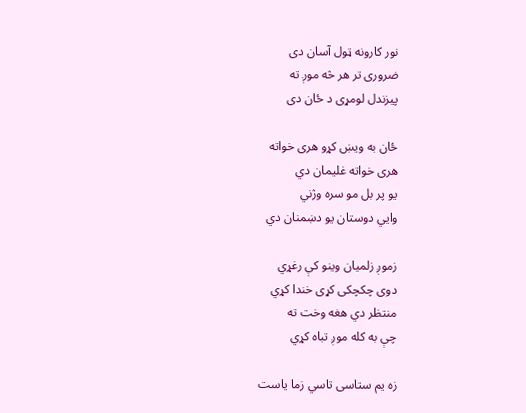نور کارونه ټول آسان دی
ضروری تر هر څه موږ ته
پیزندل لومړی د ځان دی

ځان به ویښ کړو هری خواته
هری خواته غلیمان دي
یو پر بل مو سره وژني
وایي دوستان یو دښمنان دي

زموږ زلمیان وینو کې رغړي
دوی چکچکی کړی خندا کړي
منتظر دي هغه وخت ته
چې به کله موږ تباه کړي

زه یم ستاسی تاسي زما یاست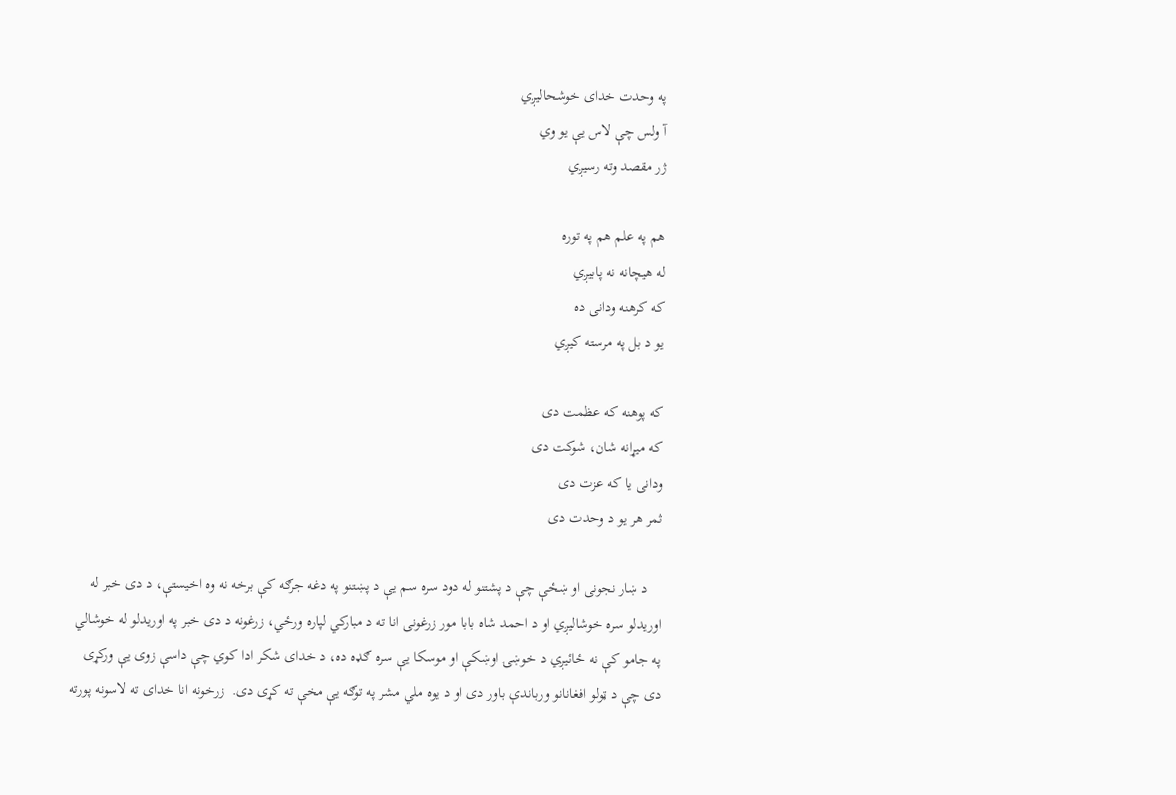په وحدت خدای خوشحالیږي
آ ولس چې لاس یې یو وي
ژر مقصد وته رسیږي

هم په علم هم په توره
له هیچانه نه پابیږي
که کرهنه ودانی ده
یو د بل په مرسته کیږي

که پوهنه که عظمت دی
که میړانه شان، شوکت دی
ودانی یا که عزت دی
ثمر هر یو د وحدت دی

    د ښار نجونی او ښځې چې د پشتنو له دود سره سم یې د پښتنو په دغه جرګه کې برخه نه وه اخیستې، د دی خبر له اوریدلو سره خوشالیږي او د احمد شاه بابا مور زرغونی انا ته د مبارکي لپاره ورځي، زرغونه د دی خبر په اوریدلو له خوشالي په جامو کې نه ځائیږي د خوښۍ اوښکې او موسکا یې سره ګډه ده، د خدای شکر ادا کوي چې داسې زوی یې ورکړی دی چې د ټولو افغانانو ورباندې باور دی او د یوه ملي مشر په توګه یې مخې ته کړی دی.  زرخونه انا خدای ته لاسونه پورته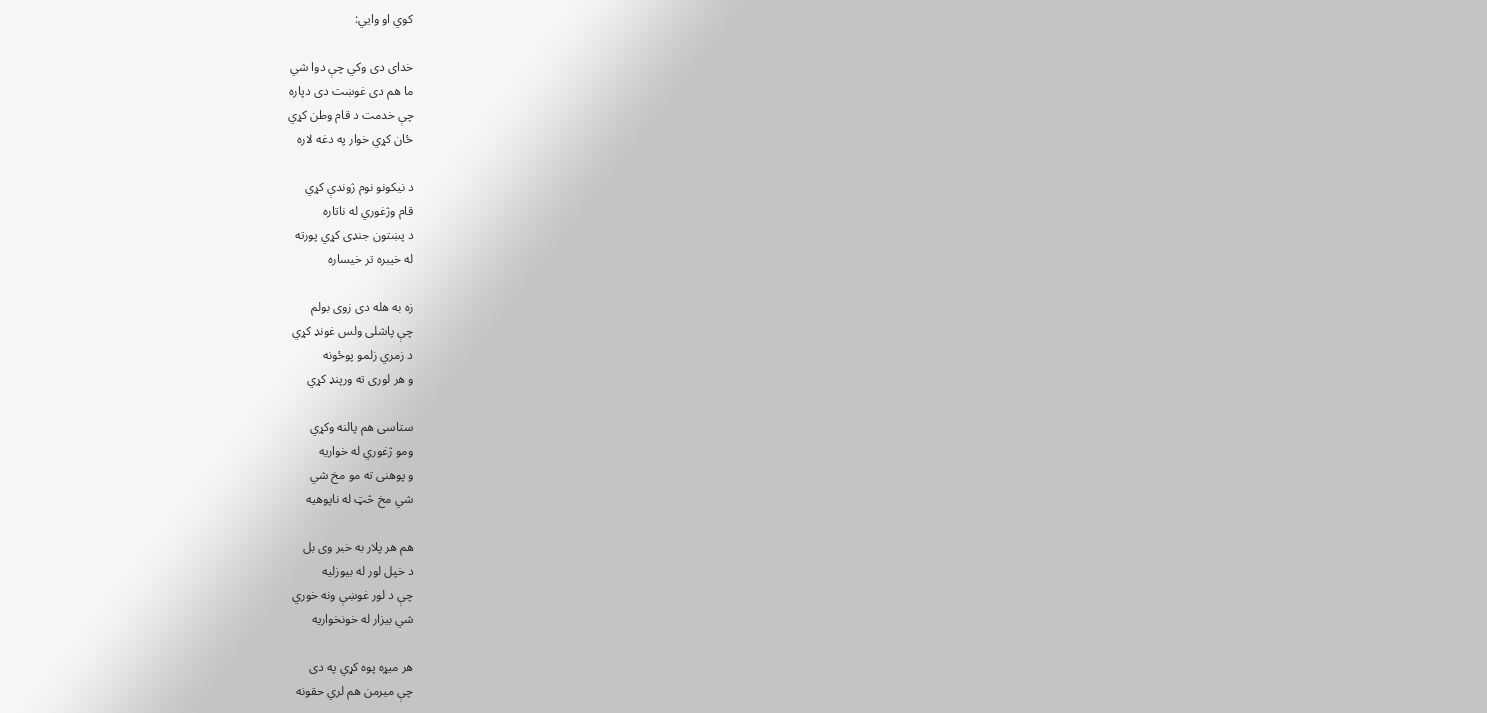کوي او وایي:

خدای دی وکي چې دوا شي
ما هم دی غوښت دی دپاره
چې خدمت د قام وطن کړي
ځان کړي خوار په دغه لاره

د نیکونو نوم ژوندې کړي
قام وژغوري له ناتاره
د پښتون جنډی کړي پورته
له خیبره تر خیساره

زه به هله دی زوی بولم
چې پاشلی ولس غونډ کړي
د زمري زلمو پوځونه
و هر لوری ته ورپنډ کړي

ستاسی هم پالنه وکړي
ومو ژغوري له خواریه
و پوهنی ته مو مخ شي
شي مخ څټ له ناپوهیه

هم هر پلار به خبر وی بل
د خپل لور له بیوزلیه
چې د لور غوښې ونه خوري
شي بیزار له خونخواریه

هر میړه پوه کړي په دی
چې میرمن هم لري حقونه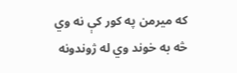که میرمن په کور کې نه وي
څه به خوند وي له ژوندونه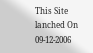This Site lanched On  09-12-2006